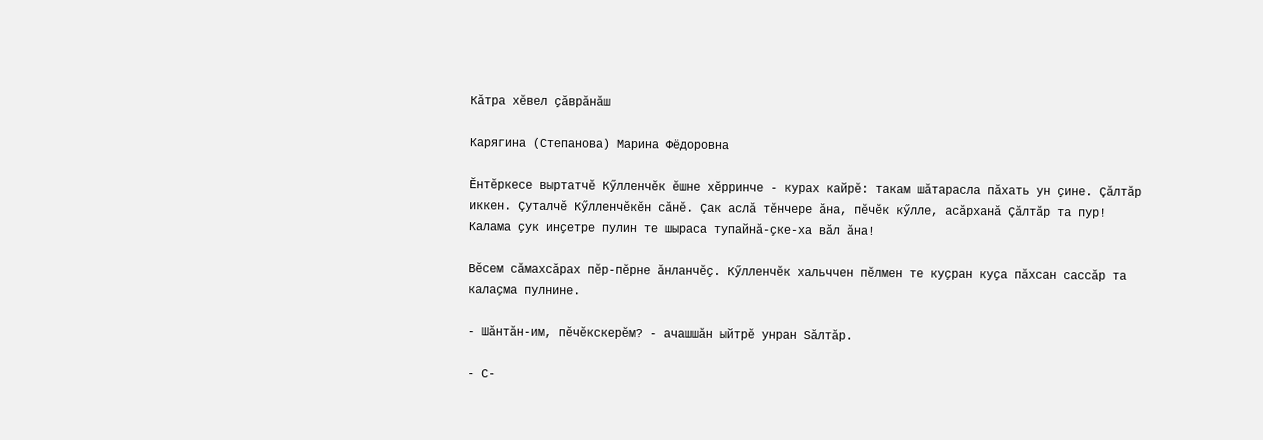Кӑтра хĕвел ҫӑврӑнӑш

Карягина (Степанова) Марина Фёдоровна

Ӗнтĕркесе выртатчĕ Кӳлленчĕк ĕшне хĕрринче - курах кайрĕ: такам шӑтарасла пӑхать ун ҫине. Çӑлтӑр иккен. Çуталчĕ Кӳлленчĕкĕн сӑнĕ. Çак аслӑ тĕнчере ӑна, пĕчĕк кӳлле, асӑрханӑ Çӑлтӑр та пур! Калама ҫук инҫетре пулин те шыраса тупайнӑ-ҫке-ха вӑл ӑна!

Вĕсем сӑмахсӑрах пĕр-пĕрне ӑнланчĕҫ. Кӳлленчĕк хальччен пĕлмен те куҫран куҫа пӑхсан сассӑр та калаҫма пулнине.

- Шӑнтӑн-им, пĕчĕкскерĕм? - ачашшӑн ыйтрĕ унран Ѕӑлтӑр.

- С-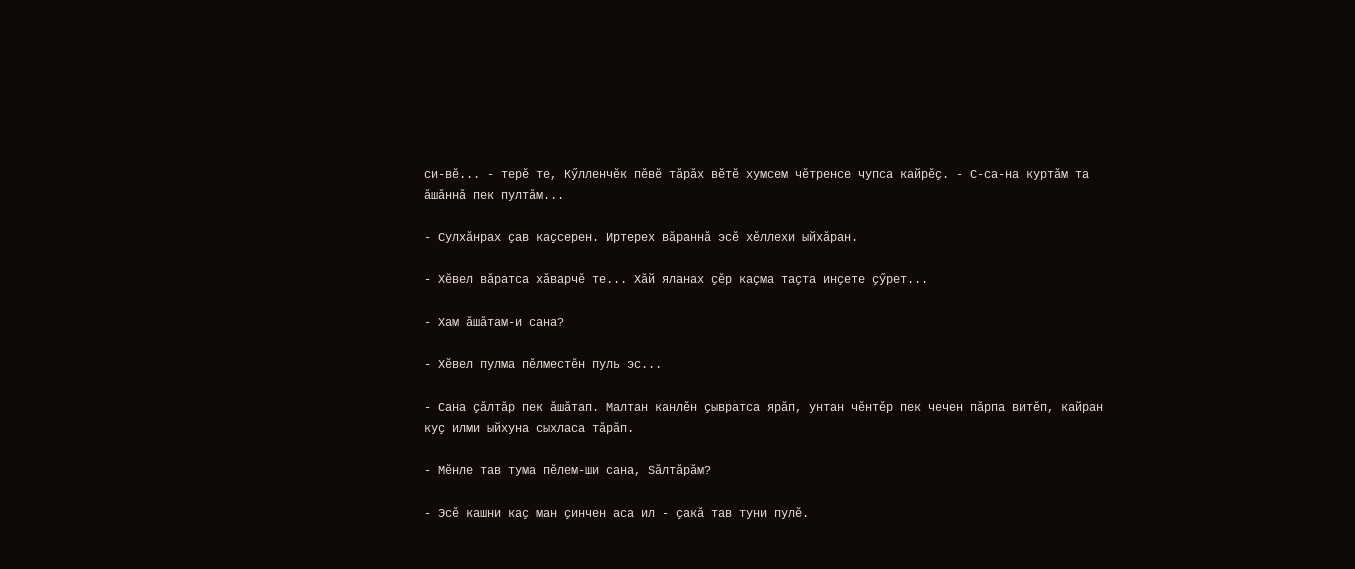си-вĕ... - терĕ те, Кӳлленчĕк пĕвĕ тӑрӑх вĕтĕ хумсем чĕтренсе чупса кайрĕҫ. - С-са-на куртӑм та ӑшӑннӑ пек пултӑм...

- Сулхӑнрах ҫав каҫсерен. Иртерех вӑраннӑ эсĕ хĕллехи ыйхӑран.

- Хĕвел вӑратса хӑварчĕ те... Хӑй яланах ҫĕр каҫма таҫта инҫете ҫӳрет...

- Хам ӑшӑтам-и сана?

- Хĕвел пулма пĕлместĕн пуль эс...

- Сана ҫӑлтӑр пек ӑшӑтап. Малтан канлĕн ҫывратса ярӑп, унтан чĕнтĕр пек чечен пӑрпа витĕп, кайран куҫ илми ыйхуна сыхласа тӑрӑп.

- Мĕнле тав тума пĕлем-ши сана, Ѕӑлтӑрӑм?

- Эсĕ кашни каҫ ман ҫинчен аса ил - ҫакӑ тав туни пулĕ.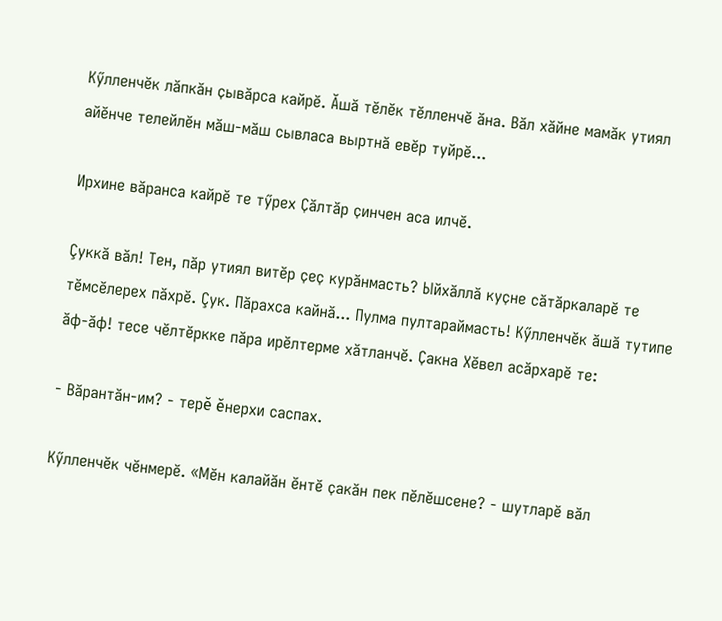Кӳлленчĕк лӑпкӑн ҫывӑрса кайрĕ. Ăшӑ тĕлĕк тĕлленчĕ ӑна. Вӑл хӑйне мамӑк утиял айĕнче телейлĕн мӑш-мӑш сывласа выртнӑ евĕр туйрĕ...

Ирхине вӑранса кайрĕ те тӳрех Ҫӑлтӑр ҫинчен аса илчĕ.

Çуккӑ вӑл! Тен, пӑр утиял витĕр ҫеҫ курӑнмасть? Ыйхӑллӑ куҫне сӑтӑркаларĕ те тĕмсĕлерех пӑхрĕ. Çук. Пӑрахса кайнӑ... Пулма пултараймасть! Кӳлленчĕк ӑшӑ тутипе ӑф-ӑф! тесе чĕлтĕркке пӑра ирĕлтерме хӑтланчĕ. Ҫакна Хĕвел асӑрхарĕ те:

- Вӑрантӑн-им? - терĕ ĕнерхи саспах.

Кӳлленчĕк чĕнмерĕ. «Мĕн калайӑн ĕнтĕ ҫакӑн пек пĕлĕшсене? - шутларĕ вӑл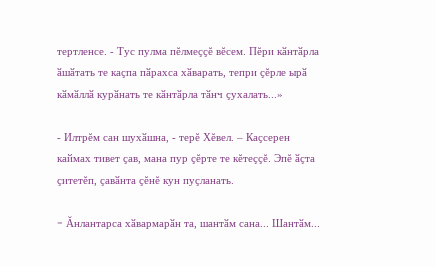тертленсе. - Тус пулма пĕлмеҫҫĕ вĕсем. Пĕри кӑнтӑрла ӑшӑтать те каҫпа пӑрахса хӑварать, тепри ҫĕрле ырӑ кӑмӑллӑ курӑнать те кӑнтӑрла тӑнч ҫухалать...»

- Илтрĕм сан шухӑшна, - терĕ Хĕвел. – Каҫсерен каймах тивет ҫав, мана пур ҫĕрте те кĕтеҫҫĕ. Эпĕ ӑҫта ҫитетĕп, ҫавӑнта ҫĕнĕ кун пуҫланать.

- Ăнлантарса хӑвармарӑн та, шантӑм сана... Шантӑм...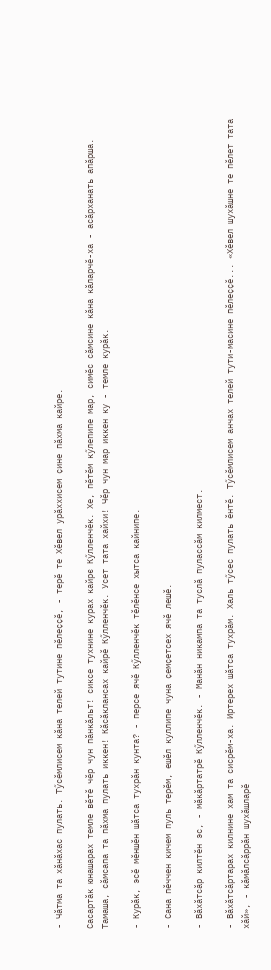- Чӑтма та хӑнӑхас пулать. Тӳсĕмлисем кӑна телей тутине пĕлеҫҫĕ, - терĕ те Хĕвел урӑххисем ҫине пӑхма кайре.

Сасартӑк юнашарах темле вĕтĕ чĕр чун пӑнкӑльт! сиксе тухнине курах кайрє Кӳлленчĕк. Хе, пĕтĕм кӳлепипе мар, симĕс сӑмсине кӑна кӑларчĕ-ха - асӑрханать апӑрша. Тамаша, сӑмсапа та пӑхма пулать иккен! Кӑсӑклансах кайрĕ Кӳлленчĕк. Усет тата хайхи! Чĕр чун мар иккен ку - темле курӑк.

- Курӑк, эсĕ мĕншĕн шӑтса тухрӑн кунта? - персе ячĕ Кӳлленчĕк тĕлĕнсе хытса кайнипе.

- Сана пĕччен кичем пуль терĕм, ешĕл куллипе чуна ҫемҫетсех ячĕ лешĕ.

- Вӑхӑтсӑр килтĕн эс, - мӑкӑртатрĕ Кӳлленчĕк. - Манӑн никампа та туслӑ пулассӑм килмест.

- Вӑхӑтсӑртарах килнине хам та сисрĕм-ха. Иртерех шӑтса тухрӑм. Халь тӳсес пулать ĕнтĕ. Тӳсĕмлисем анчах телей тути-масине пĕлеҫҫĕ... «Хĕвел шухăшне те пĕлет тата хӑй», - кӑмӑлсӑррӑн шухăшларĕ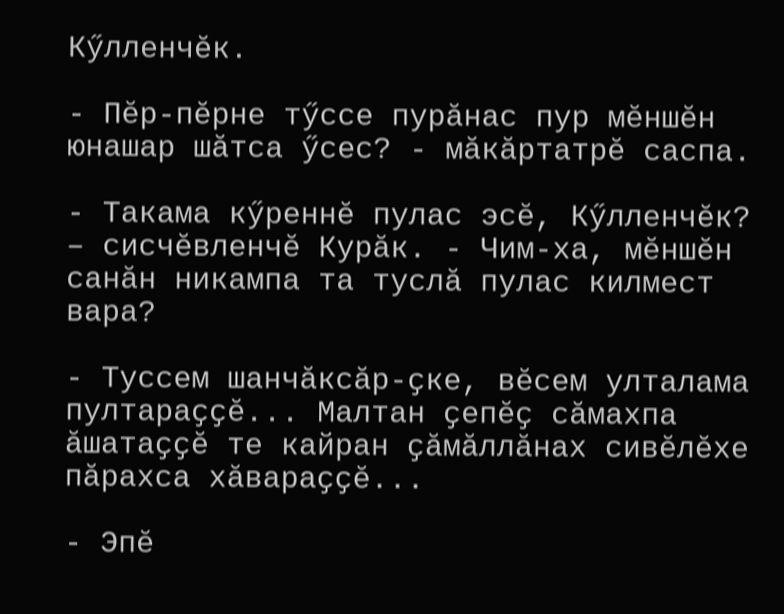Кӳлленчĕк.

- Пĕр-пĕрне тӳссе пурӑнас пур мĕншĕн юнашар шӑтса ӳсес? - мӑкӑртатрĕ саспа.

- Такама кӳреннĕ пулас эсĕ, Кӳлленчĕк? – сисчĕвленчĕ Курӑк. - Чим-ха, мĕншĕн санӑн никампа та туслӑ пулас килмест вара?

- Туссем шанчӑксӑр-ҫке, вĕсем улталама пултараҫҫĕ... Малтан ҫепĕҫ сӑмахпа ӑшатаҫҫĕ те кайран ҫӑмӑллăнах сивĕлĕхе пӑрахса хӑвараҫҫĕ...

- Эпĕ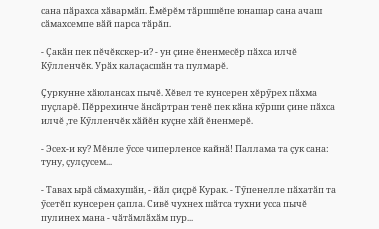сана пӑрахса хӑвармӑп. Ӗмĕрĕм тӑршшĕпе юнашар сана ачаш сӑмахсемпе вӑй парса тӑрăп.

- Ҫакӑн пек пĕчĕкскер-и? - ун ҫине ĕненмесĕр пӑхса илчĕ Кӳлленчĕк. Урӑх калаҫасшӑн та пулмарĕ.

Çуркунне хӑюлансах пычĕ. Хĕвел те кунсерен хĕрӳрех пӑхма пуҫларĕ. Пĕррехинче ӑнсӑртран тенĕ пек кӑна кӳрши ҫине пӑхса илчĕ ,те Кӳлленчĕк хӑйĕн куҫне хӑй ĕненмерĕ.

- Эсех-и ку? Мĕнле ӳссе чиперленсе кайнӑ! Паллама та ҫук сана: туну, ҫулҫусем...

- Тавах ырӑ сӑмахушӑн, - йӑл ҫиҫрĕ Курак. - Тӳпенелле пӑхатӑп та ӳсетĕп кунсерен ҫапла. Сивĕ чухнех шӑтса тухни усса пычĕ пулинех мана - чӑтӑмлӑхӑм пур...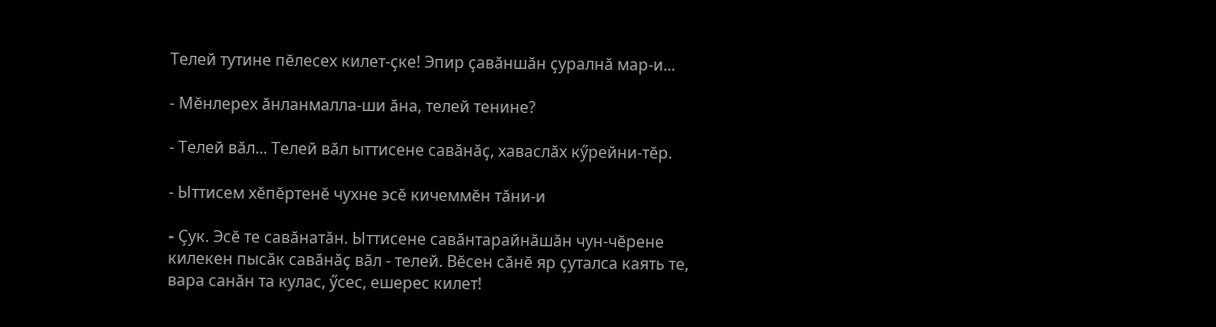Телей тутине пĕлесех килет-ҫке! Эпир ҫавӑншӑн ҫуралнӑ мар-и...

- Мĕнлерех ӑнланмалла-ши ӑна, телей тенине?

- Телей вӑл... Телей вӑл ыттисене савӑнӑҫ, хаваслӑх кӳрейни-тĕр.

- Ыттисем хĕпĕртенĕ чухне эсĕ кичеммĕн тӑни-и

- Çук. Эсĕ те савӑнатӑн. Ыттисене савӑнтарайнӑшӑн чун-чĕрене килекен пысӑк савӑнӑҫ вӑл - телей. Вĕсен сӑнĕ яр ҫуталса каять те, вара санӑн та кулас, ӳсес, ешерес килет!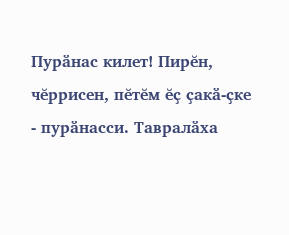Пурӑнас килет! Пирĕн, чĕррисен, пĕтĕм ĕҫ ҫакӑ-ҫке - пурӑнасси. Тавралӑха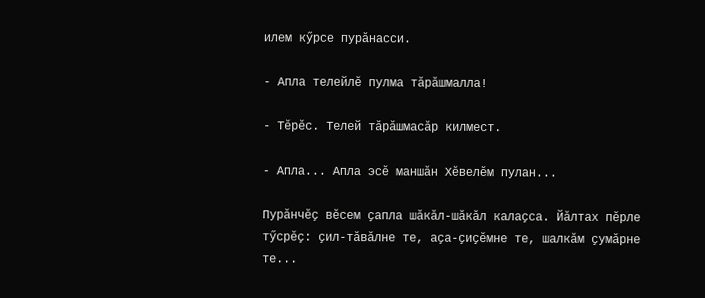илем кӳрсе пурӑнасси.

- Апла телейлĕ пулма тӑрӑшмалла!

- Тĕрĕс. Телей тӑрӑшмасӑр килмест.

- Апла... Апла эсĕ маншӑн Хĕвелĕм пулан...

Пурӑнчĕҫ вĕсем ҫапла шӑкӑл-шӑкӑл калаҫса. Йӑлтах пĕрле тӳсрĕҫ: ҫил-тӑвӑлне те, аҫа-ҫиҫĕмне те, шалкӑм ҫумӑрне те...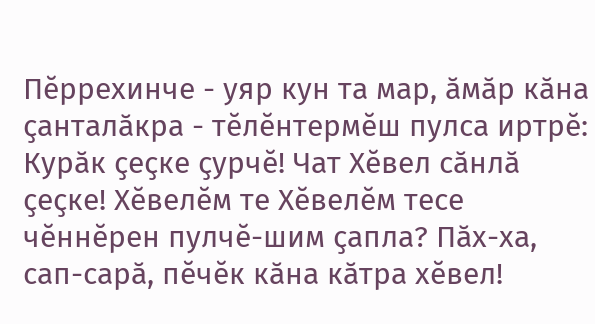Пĕррехинче - уяр кун та мар, ӑмӑр кӑна ҫанталӑкра - тĕлĕнтермĕш пулса иртрĕ: Курӑк ҫеҫке ҫурчĕ! Чат Хĕвел сӑнлӑ ҫеҫке! Хĕвелĕм те Хĕвелĕм тесе чĕннĕрен пулчĕ-шим ҫапла? Пӑх-ха, сап-сарӑ, пĕчĕк кӑна кӑтра хĕвел!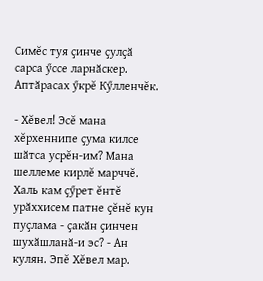Симĕс туя ҫинче ҫулҫӑ сарса ӳссе ларнӑскер. Аптӑрасах ӳкрĕ Кӳлленчĕк.

- Хĕвел! Эсĕ мана хĕрхеннипе ҫума килсе шӑтса усрĕн-им? Мана шеллеме кирлĕ марччĕ. Халь кам ҫӳрет ĕнтĕ урӑххисем патне ҫĕнĕ кун пуҫлама - ҫакӑн ҫинчен шухӑшланӑ-и эс? - Ан кулян. Эпĕ Хĕвел мар.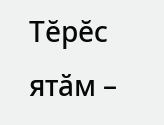Тĕрĕс ятӑм –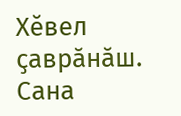Хĕвел ҫаврӑнӑш. Сана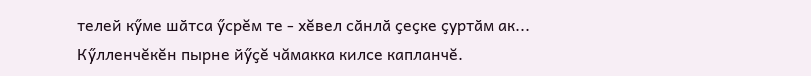телей кӳме шӑтса ӳсрĕм те - хĕвел сӑнлӑ ҫеҫке ҫуртӑм ак... Кӳлленчĕкĕн пырне йӳҫĕ чăмакка килсе капланчĕ.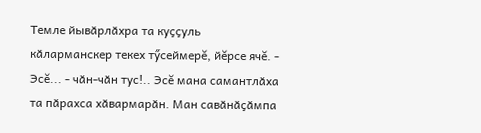Темле йывӑрлӑхра та куҫҫуль кӑларманскер текех тӳсеймерĕ, йĕрсе ячĕ. - Эсĕ... - чӑн-чӑн тус!.. Эсĕ мана самантлӑха та пӑрахса хӑвармарӑн. Ман савӑнӑҫӑмпа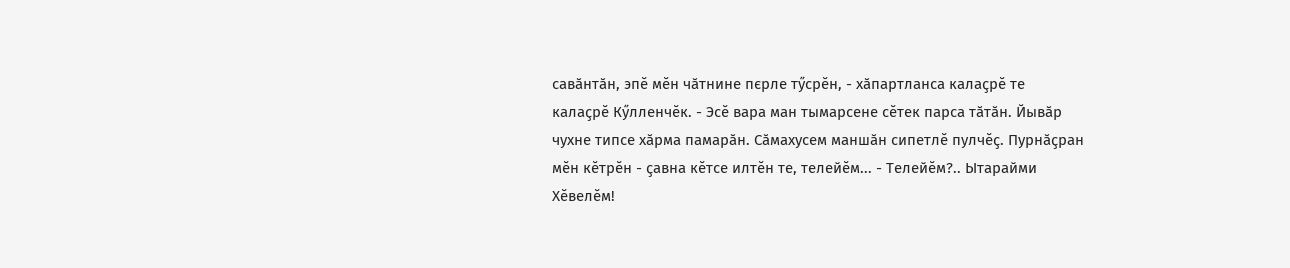савӑнтӑн, эпĕ мĕн чӑтнине пєрле тӳсрĕн, - хӑпартланса калаҫрĕ те калаҫрĕ Кӳлленчĕк. - Эсĕ вара ман тымарсене сĕтек парса тӑтӑн. Йывӑр чухне типсе хӑрма памарӑн. Сӑмахусем маншӑн сипетлĕ пулчĕҫ. Пурнӑҫран мĕн кĕтрĕн - ҫавна кĕтсе илтĕн те, телейĕм... - Телейĕм?.. Ытарайми Хĕвелĕм!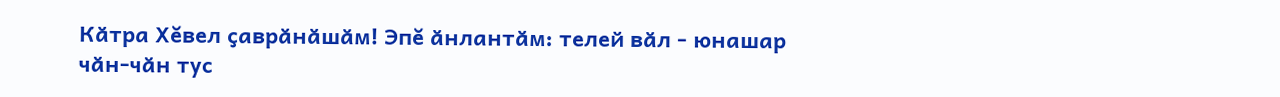Кӑтра Хĕвел ҫаврӑнӑшӑм! Эпĕ ӑнлантӑм: телей вӑл - юнашар чӑн-чӑн тус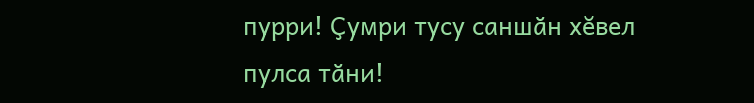пурри! Ҫумри тусу саншӑн хĕвел пулса тӑни!